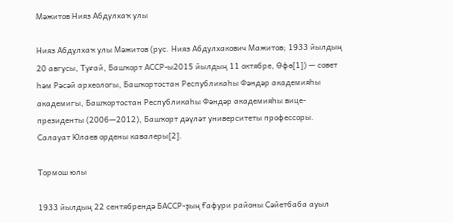Мәжитов Нияз Абдулхаҡ улы

Нияз Абдулхаҡ улы Мәжитов (рус. Нияз Абдулхакович Мажитов; 1933 йылдың 20 авгусы, Туғай, Башҡорт АССР-ы2015 йылдың 11 октябре, Өфө[1]) — совет һәм Рәсәй археологы, Башҡортостан Республикаһы Фәндәр академияһы академигы, Башҡортостан Республикаһы Фәндәр академияһы вице-президенты (2006—2012), Башҡорт дәүләт университеты профессоры. Салауат Юлаев ордены кавалеры[2].

Тормош юлы

1933 йылдың 22 сентябрендә БАССР-ҙың Ғафури районы Сәйетбаба ауыл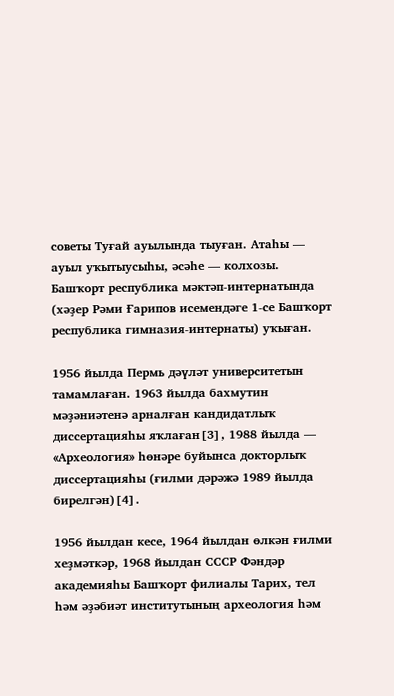советы Туғай ауылында тыуған. Атаһы — ауыл уҡытыусыһы, әсәһе — колхозы. Башҡорт республика мәктәп-интернатында (хәҙер Рәми Ғарипов исемендәге 1-се Башҡорт республика гимназия-интернаты) уҡыған.

1956 йылда Пермь дәүләт университетын тамамлаған. 1963 йылда бахмутин мәҙәниәтенә арналған кандидатлыҡ диссертацияһы яҡлаған[3], 1988 йылда — «Археология» һөнәре буйынса докторлыҡ диссертацияһы (ғилми дәрәжә 1989 йылда бирелгән)[4].

1956 йылдан кесе, 1964 йылдан өлкән ғилми хеҙмәткәр, 1968 йылдан СССР Фәндәр академияһы Башҡорт филиалы Тарих, тел һәм әҙәбиәт институтының археология һәм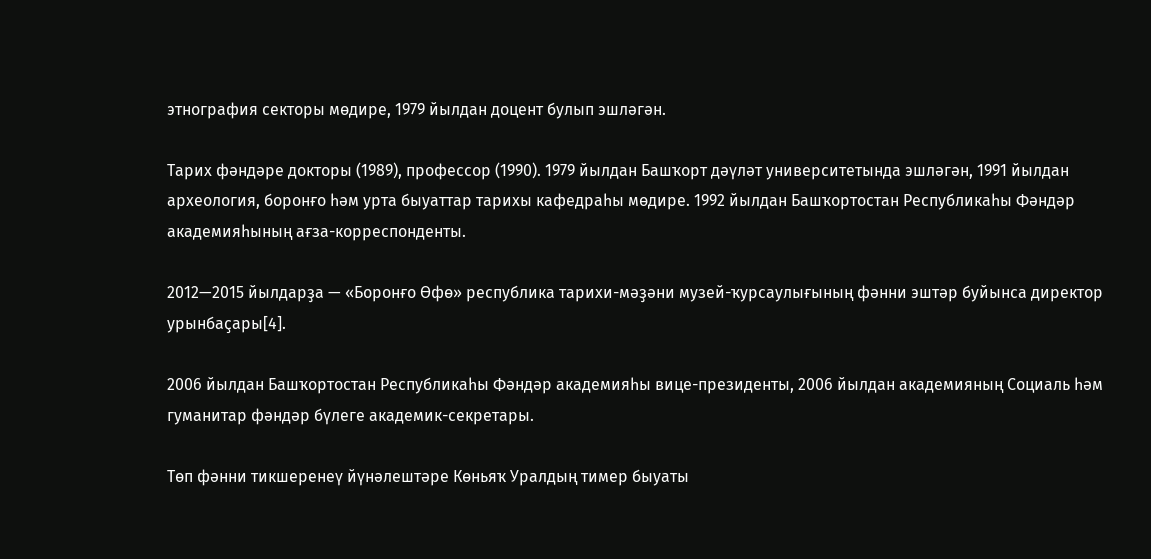этнография секторы мөдире, 1979 йылдан доцент булып эшләгән.

Тарих фәндәре докторы (1989), профессор (1990). 1979 йылдан Башҡорт дәүләт университетында эшләгән, 1991 йылдан археология, боронғо һәм урта быуаттар тарихы кафедраһы мөдире. 1992 йылдан Башҡортостан Республикаһы Фәндәр академияһының ағза-корреспонденты.

2012—2015 йылдарҙа — «Боронғо Өфө» республика тарихи-мәҙәни музей-ҡурсаулығының фәнни эштәр буйынса директор урынбаҫары[4].

2006 йылдан Башҡортостан Республикаһы Фәндәр академияһы вице-президенты, 2006 йылдан академияның Социаль һәм гуманитар фәндәр бүлеге академик-секретары.

Төп фәнни тикшеренеү йүнәлештәре Көньяҡ Уралдың тимер быуаты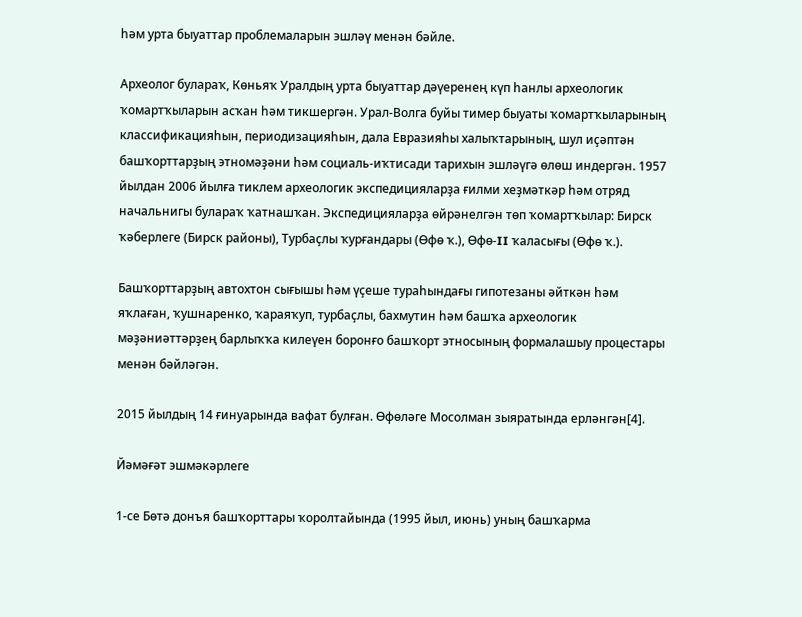һәм урта быуаттар проблемаларын эшләү менән бәйле.

Археолог булараҡ, Көньяҡ Уралдың урта быуаттар дәүеренең күп һанлы археологик ҡомартҡыларын асҡан һәм тикшергән. Урал-Волга буйы тимер быуаты ҡомартҡыларының классификацияһын, периодизацияһын, дала Евразияһы халыҡтарының, шул иҫәптән башҡорттарҙың этномәҙәни һәм социаль-иҡтисади тарихын эшләүгә өлөш индергән. 1957 йылдан 2006 йылға тиклем археологик экспедицияларҙа ғилми хеҙмәткәр һәм отряд начальнигы булараҡ ҡатнашҡан. Экспедицияларҙа өйрәнелгән төп ҡомартҡылар: Бирск ҡәберлеге (Бирск районы), Турбаҫлы ҡурғандары (Өфө ҡ.), Өфө-II ҡаласығы (Өфө ҡ.).

Башҡорттарҙың автохтон сығышы һәм үҫеше тураһындағы гипотезаны әйткән һәм яҡлаған, ҡушнаренко, ҡараяҡуп, турбаҫлы, бахмутин һәм башҡа археологик мәҙәниәттәрҙең барлыҡҡа килеүен боронғо башҡорт этносының формалашыу процестары менән бәйләгән.

2015 йылдың 14 ғинуарында вафат булған. Өфөләге Мосолман зыяратында ерләнгән[4].

Йәмәғәт эшмәкәрлеге

1-се Бөтә донъя башҡорттары ҡоролтайында (1995 йыл, июнь) уның башҡарма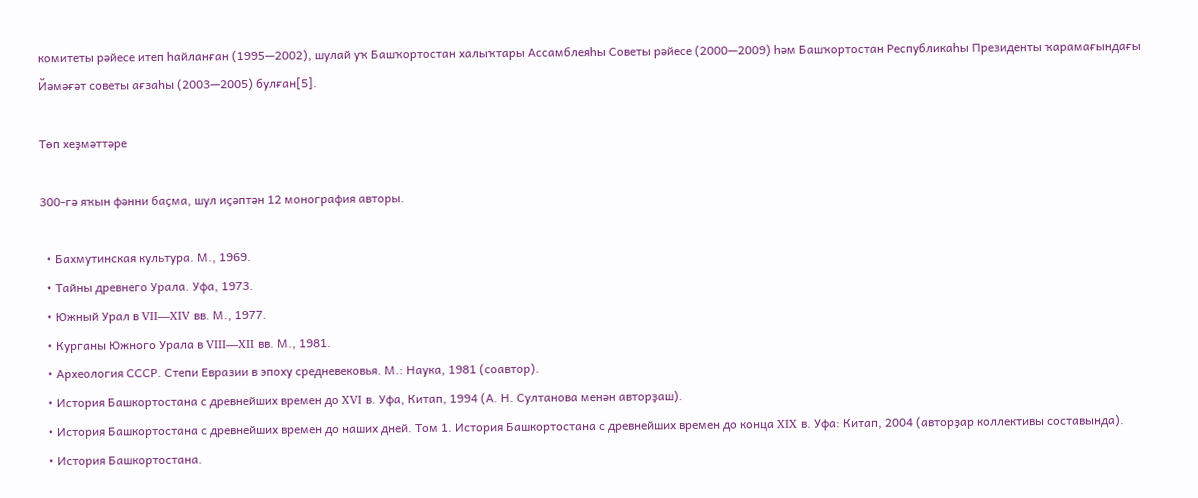комитеты рәйесе итеп һайланған (1995—2002), шулай уҡ Башҡортостан халыҡтары Ассамблеяһы Советы рәйесе (2000—2009) һәм Башҡортостан Республикаһы Президенты ҡарамағындағы Йәмәғәт советы ағзаһы (2003—2005) булған[5].

Төп хеҙмәттәре

300-гә яҡын фәнни баҫма, шул иҫәптән 12 монография авторы.

  • Бахмутинская культура. М., 1969.
  • Тайны древнего Урала. Уфа, 1973.
  • Южный Урал в VII—XIV вв. М., 1977.
  • Курганы Южного Урала в VIII—XII вв. М., 1981.
  • Археология СССР. Степи Евразии в эпоху средневековья. М.: Наука, 1981 (соавтор).
  • История Башкортостана с древнейших времен до XVI в. Уфа, Китап, 1994 (А. Н. Султанова менән авторҙаш).
  • История Башкортостана с древнейших времен до наших дней. Том 1. История Башкортостана с древнейших времен до конца XIX в. Уфа: Китап, 2004 (авторҙар коллективы составында).
  • История Башкортостана.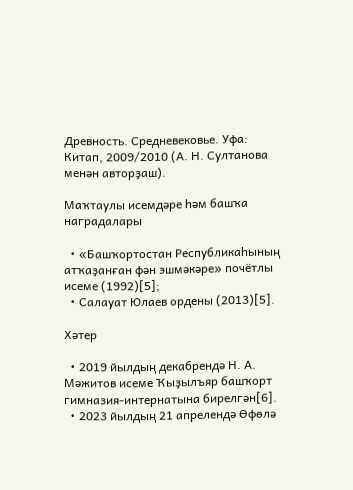Древность. Средневековье. Уфа: Китап, 2009/2010 (А. Н. Султанова менән авторҙаш).

Маҡтаулы исемдәре һәм башҡа наградалары

  • «Башҡортостан Республикаһының атҡаҙанған фән эшмәкәре» почётлы исеме (1992)[5];
  • Салауат Юлаев ордены (2013)[5].

Хәтер

  • 2019 йылдың декабрендә Н. А. Мәжитов исеме Ҡыҙылъяр башҡорт гимназия-интернатына бирелгән[6].
  • 2023 йылдың 21 апрелендә Өфөлә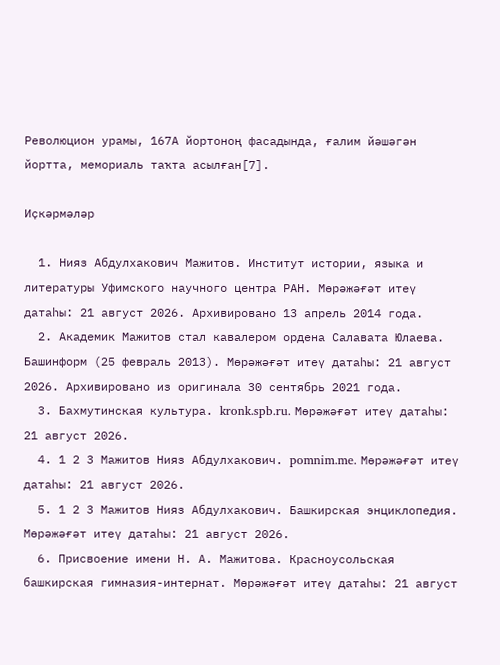Революцион урамы, 167А йортоноң фасадында, ғалим йәшәгән йортта, мемориаль таҡта асылған[7].

Иҫкәрмәләр

  1. Нияз Абдулхакович Мажитов. Институт истории, языка и литературы Уфимского научного центра РАН. Мөрәжәғәт итеү датаһы: 21 август 2026. Архивировано 13 апрель 2014 года.
  2. Академик Мажитов стал кавалером ордена Салавата Юлаева. Башинформ (25 февраль 2013). Мөрәжәғәт итеү датаһы: 21 август 2026. Архивировано из оригинала 30 сентябрь 2021 года.
  3. Бахмутинская культура. kronk.spb.ru. Мөрәжәғәт итеү датаһы: 21 август 2026.
  4. 1 2 3 Мажитов Нияз Абдулхакович. pomnim.me. Мөрәжәғәт итеү датаһы: 21 август 2026.
  5. 1 2 3 Мажитов Нияз Абдулхакович. Башкирская энциклопедия. Мөрәжәғәт итеү датаһы: 21 август 2026.
  6. Присвоение имени Н. А. Мажитова. Красноусольская башкирская гимназия-интернат. Мөрәжәғәт итеү датаһы: 21 август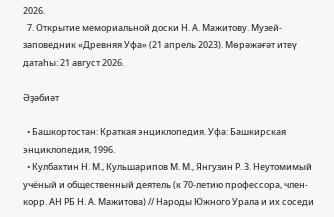2026.
  7. Открытие мемориальной доски Н. А. Мажитову. Музей-заповедник «Древняя Уфа» (21 апрель 2023). Мөрәжәғәт итеү датаһы: 21 август 2026.

Әҙәбиәт

  • Башкортостан: Краткая энциклопедия. Уфа: Башкирская энциклопедия, 1996.
  • Кулбахтин Н. М., Кульшарипов М. М., Янгузин Р. З. Неутомимый учёный и общественный деятель (к 70-летию профессора, член-корр. АН РБ Н. А. Мажитова) // Народы Южного Урала и их соседи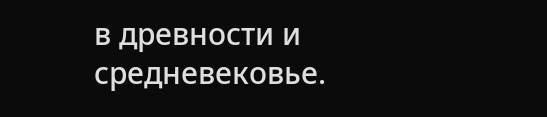в древности и средневековье.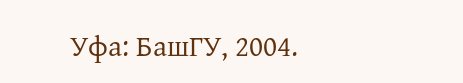Уфа: БашГУ, 2004.